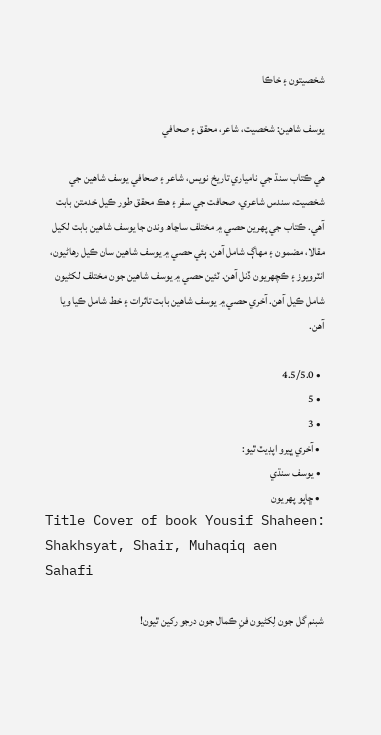شخصيتون ۽ خاڪا

يوسف شاهين: شخصيت، شاعر، محقق ۽ صحافي

ھي ڪتاب سنڌ جي نامياري تاريخ نويس، شاعر ۽ صحافي يوسف شاهين جي شخصيت، سندس شاعري، صحافت جي سفر ۽ ھڪ محقق طور ڪيل خدمتن بابت آھي. ڪتاب جي پھرين حصي ۾ مختلف ساڃاھ وندن جا يوسف شاھين بابت لکيل مقالا، مضمون ۽ مھاڳ شامل آھن. ٻئي حصي ۾ يوسف شاھين سان ڪيل رھاڻيون، انٽرويوز ۽ ڪچھريون ڏنل آھن. ٽئين حصي ۾ يوسف شاھين جون مختلف لکڻيون شامل ڪيل آھن. آخري حصي ۾ يوسف شاهين بابت تاثرات ۽ خط شامل ڪيا ويا آھن.

  • 4.5/5.0
  • 5
  • 3
  • آخري ڀيرو اپڊيٽ ٿيو:
  • يوسف سنڌي
  • ڇاپو پھريون
Title Cover of book Yousif Shaheen: Shakhsyat, Shair, Muhaqiq aen Sahafi

شبنم گل جون لِکڻيون فنِ ڪمال جون درجو رکين ٿيون!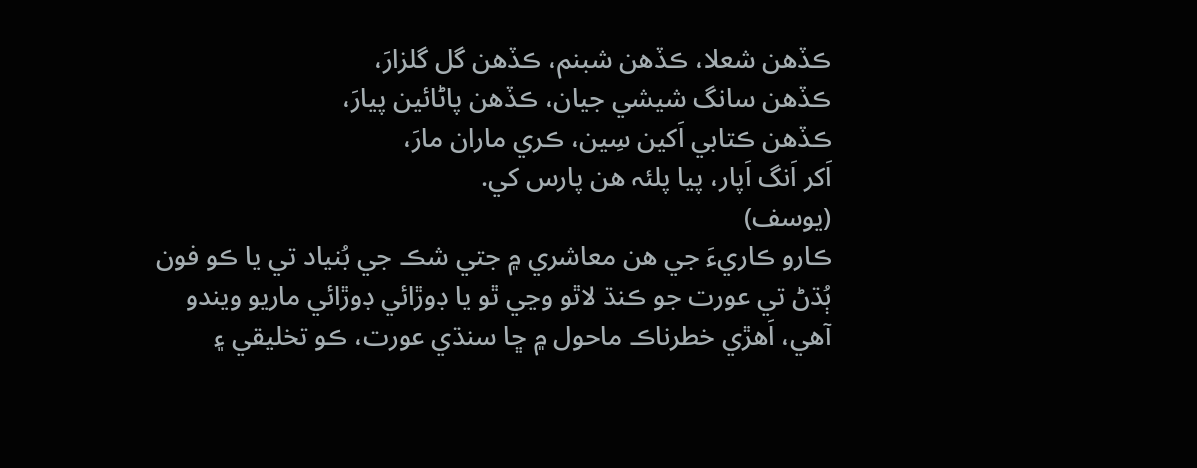ڪڏهن شعلا، ڪڏهن شبنم، ڪڏهن گل گلزارَ،
ڪڏهن سانگ شيشي جيان، ڪڏهن پاڻائين پيارَ،
ڪڏهن ڪتابي اَکين سِين، ڪري ماران مارَ،
اَکر اَنگ اَپار، پيا پلئہ هن پارس کي.
(يوسف)
ڪارو ڪاريءَ جي هن معاشري ۾ جتي شڪ جي بُنياد تي يا ڪو فون ٻُڌڻ تي عورت جو ڪنڌ لاٿو وڃي ٿو يا ڊوڙائي ڊوڙائي ماريو ويندو آهي، اَهڙي خطرناڪ ماحول ۾ ڇا سنڌي عورت، ڪو تخليقي ۽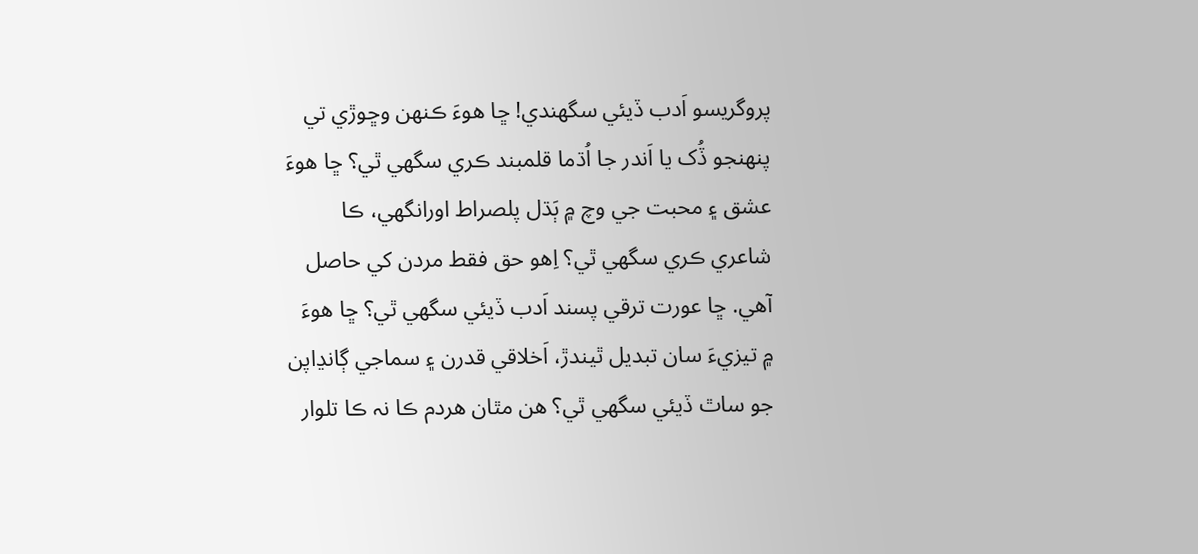پروگريسو اَدب ڏيئي سگهندي! ڇا هوءَ ڪنھن وڇوڙي تي پنھنجو ڏُک يا اَندر جا اُڌما قلمبند ڪري سگهي ٿي؟ ڇا هوءَ عشق ۽ محبت جي وچ ۾ ٻَڌل پلصراط اورانگهي، ڪا شاعري ڪري سگهي ٿي؟ اِهو حق فقط مردن کي حاصل آهي. ڇا عورت ترقي پسند اَدب ڏيئي سگهي ٿي؟ ڇا هوءَ ۾ تيزيءَ سان تبديل ٿيندڙ، اَخلاقي قدرن ۽ سماجي ڳانڍاپن جو ساٿ ڏيئي سگهي ٿي؟ هن مٿان هردم ڪا نہ ڪا تلوار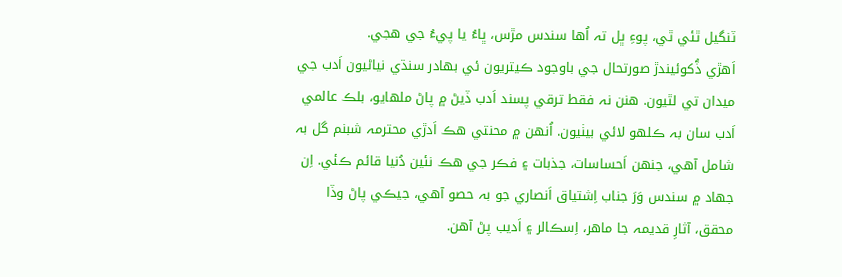ٽنگيل ٿئي ٿي، پوءِ ڀل تہ اُها سندس مڙس، ڀاءُ يا پيءُ جي هجي.
اَهڙي ڏُکوئيندڙ صورتحال جي باوجود ڪيتريون ئي بھادر سنڌي نياڻيون اَدب جي ميدان تي لٿيون. هنن نہ فقط ترقي پسند اَدب ڏيڻ ۾ پاڻ ملھايو، بلڪ عالمي اَدب سان بہ ڪلھو لائي بيٺيون. اُنھن ۾ محنتي هڪ اَدڙي محترمہ شبنم گل بہ شامل آهي، جنھن اَحساسات، جذبات ۽ فڪر جي هڪ نئين دُنيا قائم ڪئي. اِن جهاد ۾ سندس وَرَ جناب اِشتياق اَنصاري جو بہ حصو آهي، جيڪي پاڻ وڏا محقق، آثارِ قديمہ جا ماهر، اِسڪالر ۽ اَديب پڻ آهن.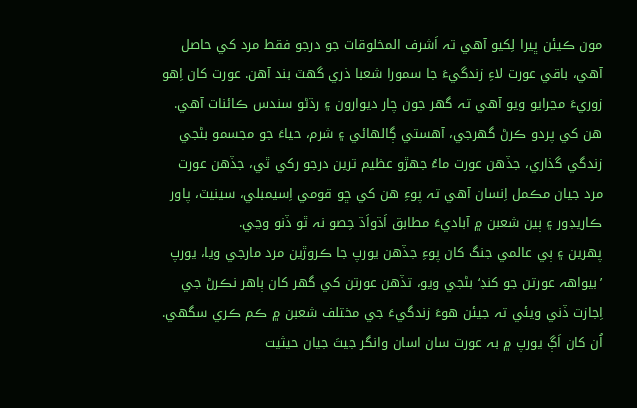مون ڪيئن ڀيرا لِکيو آهي تہ اَشرف المخلوقات جو درجو فقط مرد کي حاصل آهي، باقي عورت لاءِ زندگيءَ جا سمورا شعبا ذري گهٽ بند آهن. عورت کان اِهو زوريءَ مڃرايو ويو آهي تہ گهر جون چار ديوارون ۽ رڌڻو سندس ڪائنات آهي. هن کي پردو ڪرڻ گهرجي، آهستي ڳالھائي ۽ شرم، حياءَ جو مجسمو بڻجي زندگي گذاري، جڏهن عورت ماءُ جھڙو عظيم ترين درجو رکي ٿي، جڏهن عورت مرد جيان مڪمل اِنسان آهي تہ پوءِ هن کي ڇو قومي اِسيمبلي، سينيٽ، پاور ڪاريڊور ۽ ٻين شعبن ۾ آباديءَ مطابق اَڌواَڌ حِصو نہ ٿو ڏنو وڃي.
پھرين ۽ ٻي عالمي جنگ کان پوءِ جڏهن يورپ جا ڪروڙين مرد مارجي ويا، يورپ ’بيواھہ عورتن جو کنڊ‘ بڻجي ويو، تڏهن عورتن کي گهر کان ٻاهر نڪرڻ جي اِجازت ڏني ويئي تہ جيئن هوءَ زندگيءَ جي مختلف شعبن ۾ ڪم ڪري سگهي. اُن کان اَڳ يورپ ۾ بہ عورت سان اسان وانگر جيتَ جيان حيثيت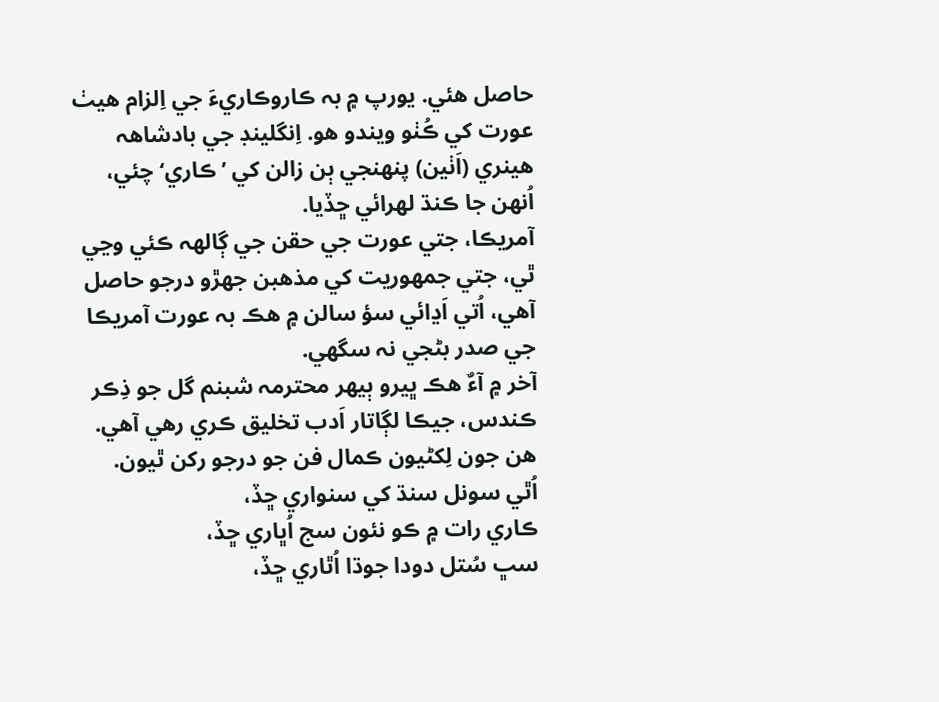حاصل هئي. يورپ ۾ بہ ڪاروڪاريءَ جي اِلزام هيٺ عورت کي ڪُٺو ويندو هو. اِنگلينڊ جي بادشاھہ هينري (اَٺين) پنھنجي ٻن زالن کي ’ڪاري‘ چئي، اُنھن جا ڪنڌ لھرائي ڇڏيا.
آمريڪا، جتي عورت جي حقن جي ڳالھہ ڪئي وڃي ٿي، جتي جمھوريت کي مذهبن جھڙو درجو حاصل آهي، اُتي اَڍائي سؤ سالن ۾ هڪ بہ عورت آمريڪا جي صدر بڻجي نہ سگهي.
آخر ۾ آءٌ هڪ ڀيرو ٻيھر محترمہ شبنم گل جو ذِڪر ڪندس، جيڪا لڳاتار اَدب تخليق ڪري رھي آهي. هن جون لِکڻيون ڪمال فن جو درجو رکن ٿيون.
اُٿي سونل سنڌ کي سنواري ڇڏ،
ڪاري رات ۾ ڪو نئون سج اُڀاري ڇڏ،
سڀ سُتل دودا جوڌا اُٿاري ڇڏ،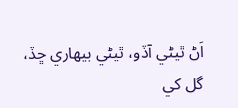اَڻ ٿيڻي آڏو، ٿيڻي بيھاري ڇڏ،
گل کي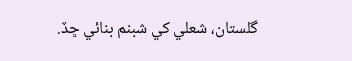گلستان، شعلي کي شبنم بنائي ڇڏ.